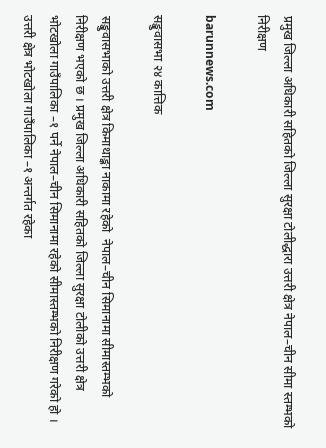प्रमुख जिल्ला अधिकारी सहितको जिल्ला सुरक्षा टोलीद्धारा उत्तरी क्षेत्र नेपाल–चीन सीमा स्तम्भको निरीक्षण

barunnews.com

सङ्खुवासभा २४ कात्तिक

सङ्खुवासभाको उत्तरी क्षेत्र किमाथाङ्का नाकामा रहेको  नेपाल–चीन सिमानामा सीमास्तम्भको  निरीक्षण भएको छ । प्रमुख जिल्ला अधिकारी सहितको जिल्ला सुरक्षा टोलीको उत्तरी क्षेत्र भोटखोला गाउँपालिका –१ पर्ने नेपाल–चीन सिमानामा रहेको सीमास्तम्भको निरीक्षण गरेको हो । उत्तरी क्षेत्र भोटखोला गाउँपालिका –१ अन्तर्गत रहेका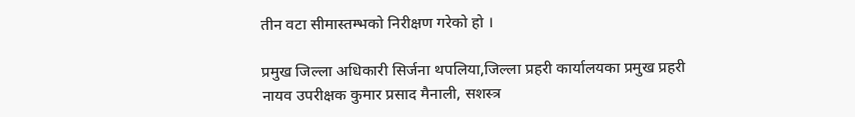तीन वटा सीमास्तम्भको निरीक्षण गरेको हो ।

प्रमुख जिल्ला अधिकारी सिर्जना थपलिया,जिल्ला प्रहरी कार्यालयका प्रमुख प्रहरी नायव उपरीक्षक कुमार प्रसाद मैनाली, सशस्त्र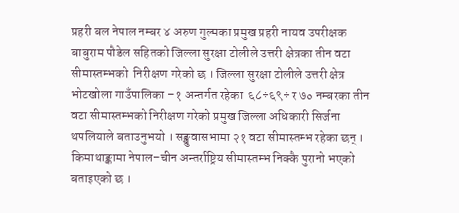प्रहरी बल नेपाल नम्बर ४ अरुण गुल्मका प्रमुख प्रहरी नायव उपरीक्षक बाबुराम पौडेल सहितको जिल्ला सुरक्षा टोलीले उत्तरी क्षेत्रका तीन वटा सीमास्तम्भको  निरीक्षण गरेको छ । जिल्ला सुरक्षा टोलीले उत्तरी क्षेत्र भोटखोला गाउँपालिका –१ अन्तर्गत रहेका  ६८÷६९÷ र ७० नम्बरका तीन वटा सीमास्तम्भको निरीक्षण गरेको प्रमुख जिल्ला अधिकारी सिर्जना थपलियाले बताउनुभयो । सङ्खुवासभामा २१ वटा सीमास्तम्भ रहेका छन् । किमाथाङ्कामा नेपाल–चीन अन्तर्राष्ट्रिय सीमास्तम्भ निक्कै पुरानो भएको बताइएको छ ।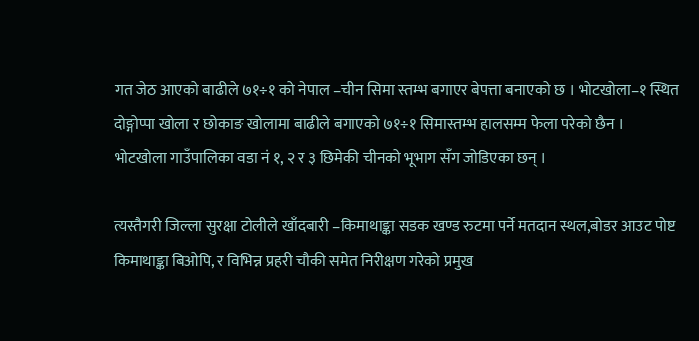गत जेठ आएको बाढीले ७१÷१ को नेपाल –चीन सिमा स्तम्भ बगाएर बेपत्ता बनाएको छ । भोटखोला–१ स्थित दोङ्गोप्पा खोला र छोकाङ खोलामा बाढीले बगाएको ७१÷१ सिमास्तम्भ हालसम्म फेला परेको छैन ।   भोटखोला गाउँपालिका वडा नं १, २ र ३ छिमेकी चीनको भूभाग सँग जोडिएका छन् ।

त्यस्तैगरी जिल्ला सुरक्षा टोलीले खाँदबारी –किमाथाङ्का सडक खण्ड रुटमा पर्ने मतदान स्थल,बोडर आउट पोष्ट किमाथाङ्का बिओपि, र विभिन्न प्रहरी चौकी समेत निरीक्षण गरेको प्रमुख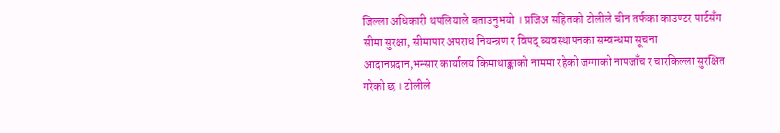जिल्ला अधिकारी थपलियाले बताउनुभयो । प्रजिअ सहितको टोलीले चीन तर्फका काउण्टर पार्टसँग सीमा सुरक्षा, सीमापार अपराध नियन्त्रण र विपद् ब्यवस्थापनका सम्वन्धमा सूचना आदानप्रदान,भन्सार कार्यालय किमाथाङ्काको नाममा रहेको जग्गाको नापजाँच र चारकिल्ला सुरक्षित गरेको छ । टोलीले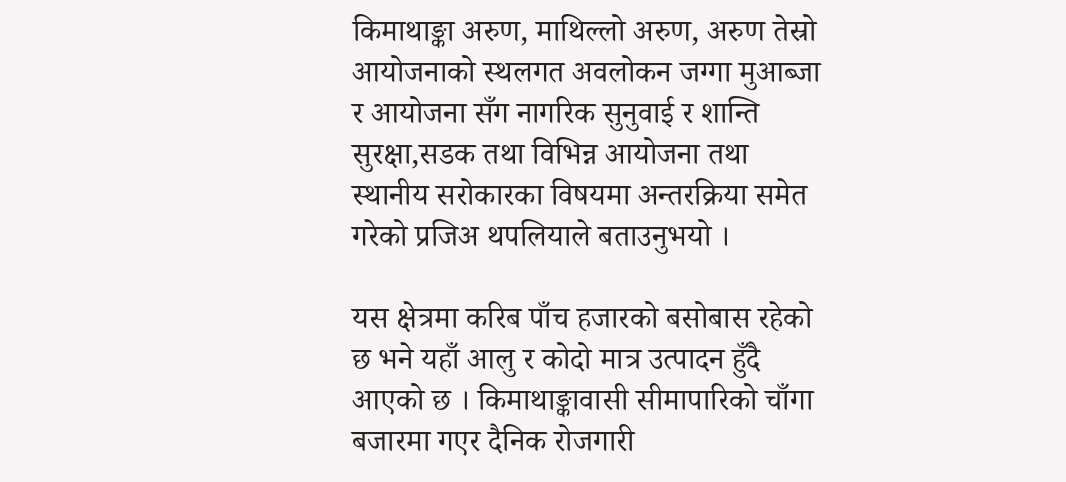किमाथाङ्का अरुण, माथिल्लो अरुण, अरुण तेस्रो आयोजनाको स्थलगत अवलोकन जग्गा मुआब्जा र आयोजना सँग नागरिक सुनुवाई र शान्ति सुरक्षा,सडक तथा विभिन्न आयोजना तथा स्थानीय सरोकारका विषयमा अन्तरक्रिया समेत गरेको प्रजिअ थपलियाले बताउनुभयो ।

यस क्षेत्रमा करिब पाँच हजारको बसोबास रहेको छ भने यहाँ आलु र कोदो मात्र उत्पादन हुँदै आएको छ । किमाथाङ्कावासी सीमापारिको चाँगा बजारमा गएर दैनिक रोजगारी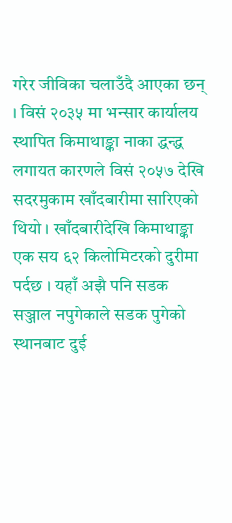गरेर जीविका चलाउँदै आएका छन् । विसं २०३५ मा भन्सार कार्यालय स्थापित किमाथाङ्का नाका द्धन्द्ध लगायत कारणले विसं २०५७ देखि सदरमुकाम खाँदबारीमा सारिएको थियो । खाँदबारीदेखि किमाथाङ्का  एक सय ६२ किलोमिटरको दुरीमा पर्दछ । यहाँ अझै पनि सडक सञ्जाल नपुगेकाले सडक पुगेको स्थानबाट दुई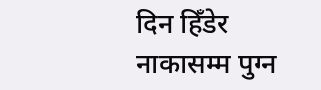दिन हिँडेर नाकासम्म पुग्न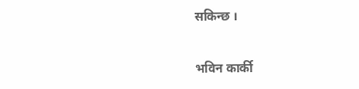सकिन्छ ।


भविन कार्की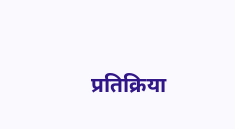प्रतिक्रिया